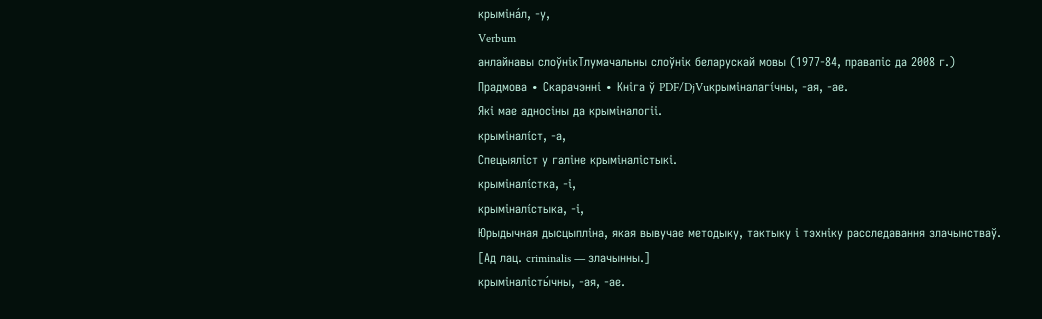крыміна́л, ‑у,
Verbum
анлайнавы слоўнікТлумачальны слоўнік беларускай мовы (1977-84, правапіс да 2008 г.)
Прадмова ∙ Скарачэнні ∙ Кніга ў PDF/DjVuкрыміналагі́чны, ‑ая, ‑ае.
Які мае адносіны да крыміналогіі.
крыміналі́ст, ‑а,
Спецыяліст у галіне крыміналістыкі.
крыміналі́стка, ‑і,
крыміналі́стыка, ‑і,
Юрыдычная дысцыпліна, якая вывучае методыку, тактыку і тэхніку расследавання злачынстваў.
[Ад лац. criminalis — злачынны.]
крыміналісты́чны, ‑ая, ‑ае.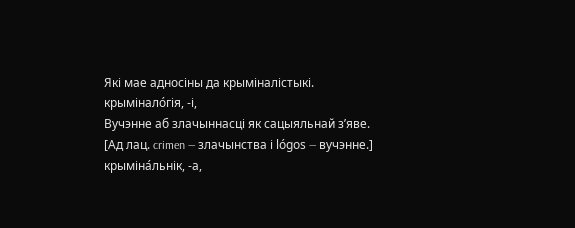Які мае адносіны да крыміналістыкі.
крымінало́гія, ‑і,
Вучэнне аб злачыннасці як сацыяльнай з’яве.
[Ад лац. crimen — злачынства і lógos — вучэнне.]
крыміна́льнік, ‑а,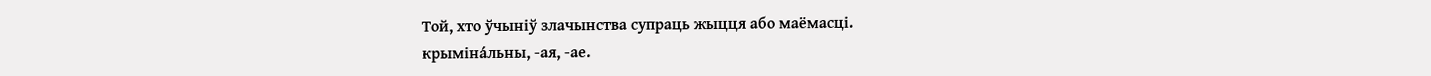Той, хто ўчыніў злачынства супраць жыцця або маёмасці.
крыміна́льны, ‑ая, ‑ае.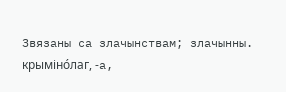Звязаны са злачынствам; злачынны.
крыміно́лаг, ‑а,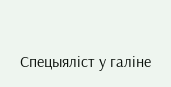Спецыяліст у галіне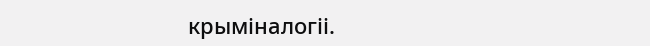крыміналогіі.